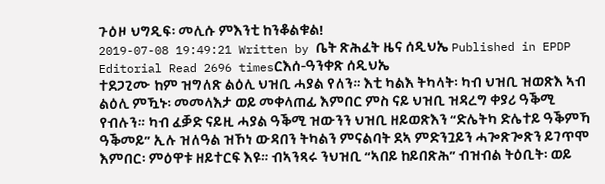ጉዕዞ ህግዲፍ፡ መሊሱ ምእንቲ ከንቆልቁል!
2019-07-08 19:49:21 Written by ቤት ጽሕፈት ዜና ሰዲህኤ Published in EPDP Editorial Read 2696 timesርእሰ-ዓንቀጽ ሰዲህኤ
ተደጋጊሙ ከም ዝግለጽ ልዕሊ ህዝቢ ሓያል የለን። እቲ ካልእ ትካላት፡ ካብ ህዝቢ ዝወጽእ ኣብ ልዕሊ ምዃኑ፡ መመላእታ ወይ መቀላጠፊ እምበር ምስ ናይ ህዝቢ ዝዳረግ ቀያሪ ዓቕሚ የብሉን። ካብ ፈቓድ ናይዚ ሓያል ዓቕሚ ዝውንን ህዝቢ ዘይወጽእን “ድሌትካ ድሌተይ ዓቕምኻ ዓቕመይ” ኢሉ ዝለዓል ዝኾነ ውዳበን ትካልን ምናልባት ደኣ ምድንጓይን ሓጐጽጐጽን ይገጥሞ እምበር፡ ምዕዋቱ ዘይተርፍ እዩ። ብኣንጻሩ ንህዝቢ “ኣበይ ከይበጽሕ” ብዝብል ትዕቢት፡ ወይ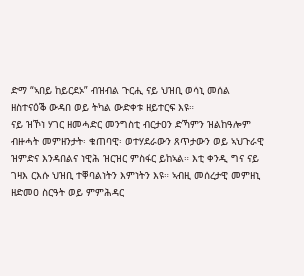ድማ “ኣበይ ከይርደኦ” ብዝብል ጉርሒ ናይ ህዝቢ ወሳኒ መሰል ዘስተናዕቕ ውዳበ ወይ ትካል ውድቀቱ ዘይተርፍ እዩ።
ናይ ዝኾነ ሃገር ዘመሓድር መንግስቲ ብርታዐን ድኻምን ዝልከዓሎም ብዙሓት መምዘንታት፡ ቁጠባዊ፡ ወተሃደራውን ጸጥታውን ወይ ኣህጉራዊ ዝምድና እንዳበልና ነዊሕ ዝርዝር ምስፋር ይከኣል። እቲ ቀንዲ ግና ናይ ገዛእ ርእሱ ህዝቢ ተቐባልነትን እምነትን እዩ። ኣብዚ መሰረታዊ መምዘኒ ዘድመዐ ስርዓት ወይ ምምሕዳር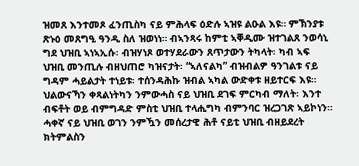ዝመጸ እንተመጾ ፈንጢስካ ናይ ምሕላፍ ዕድሉ ኣዝዩ ልዑል እዩ። ምኽንያቱ ጽኑዕ መጸግዒ ዓንዲ ስለ ዝወነነ። ብኣንጻሩ ከምቲ ኣቐዲሙ ዝተገልጸ ንወሳኒ ግደ ህዝቢ ኣነኣኢሱ፡ ብዝሃነጾ ወተሃደራውን ጸጥታውን ትካላት፡ ካብ ኣፍ ህዝቢ መንጢሉ ብዘህጠሮ ካዝናታት፡ “ኣለናልካ” ብዝብልዎ ዓንገልቱ ናይ ግዳም ሓይልታት ተነይቱ፡ ተሰንዳሕኩ ዝብል ኣካል ውድቀቱ ዘይተርፍ እዩ።
ህልውናኻን ቀጻልነትካን ንምውሓስ ናይ ህዝቢ ደገፍ ምርካብ ማለት፡ እንተ ብፍቶት ወይ ብምግዳድ ምስቲ ህዝቢ ተላሒግካ ብምንባር ዝረጋገጽ ኣይኮነን። ሓቀኛ ናይ ህዝቢ ወገን ንምዃን መሰረታዊ ሕቶ ናይቲ ህዝቢ ብዘይደረት ክትምልስን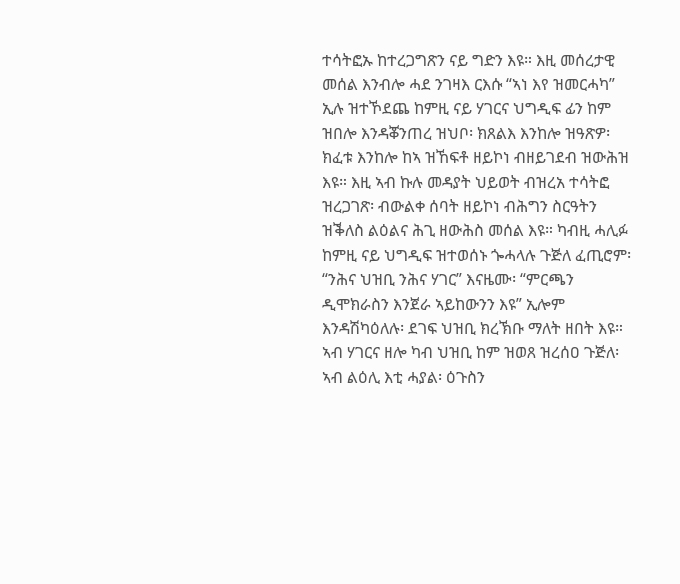ተሳትፎኡ ከተረጋግጽን ናይ ግድን እዩ። እዚ መሰረታዊ መሰል እንብሎ ሓደ ንገዛእ ርእሱ “ኣነ እየ ዝመርሓካ” ኢሉ ዝተኾደጨ ከምዚ ናይ ሃገርና ህግዲፍ ፊን ከም ዝበሎ እንዳቖንጠረ ዝህቦ፡ ክጸልእ እንከሎ ዝዓጽዎ፡ ክፈቱ እንከሎ ከኣ ዝኸፍቶ ዘይኮነ ብዘይገደብ ዝውሕዝ እዩ። እዚ ኣብ ኩሉ መዳያት ህይወት ብዝረአ ተሳትፎ ዝረጋገጽ፡ ብውልቀ ሰባት ዘይኮነ ብሕግን ስርዓትን ዝቕለስ ልዕልና ሕጊ ዘውሕስ መሰል እዩ። ካብዚ ሓሊፉ ከምዚ ናይ ህግዲፍ ዝተወሰኑ ጐሓላሉ ጉጅለ ፈጢሮም፡ “ንሕና ህዝቢ ንሕና ሃገር” እናዜሙ፡ “ምርጫን ዲሞክራስን እንጀራ ኣይከውንን እዩ” ኢሎም እንዳሽካዕለሉ፡ ደገፍ ህዝቢ ክረኽቡ ማለት ዘበት እዩ።
ኣብ ሃገርና ዘሎ ካብ ህዝቢ ከም ዝወጸ ዝረሰዐ ጉጅለ፡ ኣብ ልዕሊ እቲ ሓያል፡ ዕጉስን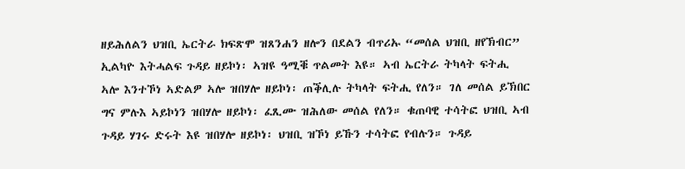ዘይሕለልን ህዝቢ ኤርትራ ክፍጽሞ ዝጸንሐን ዘሎን በደልን ብጥሪኡ “መሰል ህዝቢ ዘየኽብር” ኢልካዮ እትሓልፍ ጉዳይ ዘይኮነ፡ ኣዝዩ ዓሚቑ ጥልመት እዩ። ኣብ ኤርትራ ትካላት ፍትሒ ኣሎ እንተኾነ ኣድልዎ ኣሎ ዝበሃሎ ዘይኮነ፡ ጠቕሊሉ ትካላት ፍትሒ የለን። ገለ መሰል ይኽበር ግና ምሉእ ኣይኮነን ዝበሃሎ ዘይኮነ፡ ፈጺሙ ዝሕለው መሰል የለን። ቁጠባዊ ተሳትፎ ህዝቢ ኣብ ጉዳይ ሃገሩ ድሩት እዩ ዝበሃሎ ዘይኮነ፡ ህዝቢ ዝኾነ ይኹን ተሳትፎ የብሉን። ጉዳይ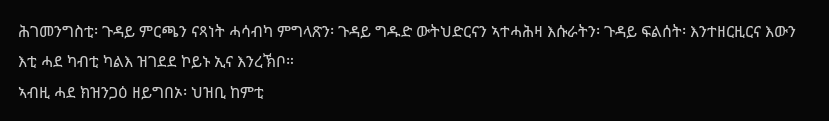ሕገመንግስቲ፡ ጉዳይ ምርጫን ናጻነት ሓሳብካ ምግላጽን፡ ጉዳይ ግዱድ ውትህድርናን ኣተሓሕዛ እሱራትን፡ ጉዳይ ፍልሰት፡ እንተዘርዚርና እውን እቲ ሓደ ካብቲ ካልእ ዝገደደ ኮይኑ ኢና እንረኽቦ።
ኣብዚ ሓደ ክዝንጋዕ ዘይግበኦ፡ ህዝቢ ከምቲ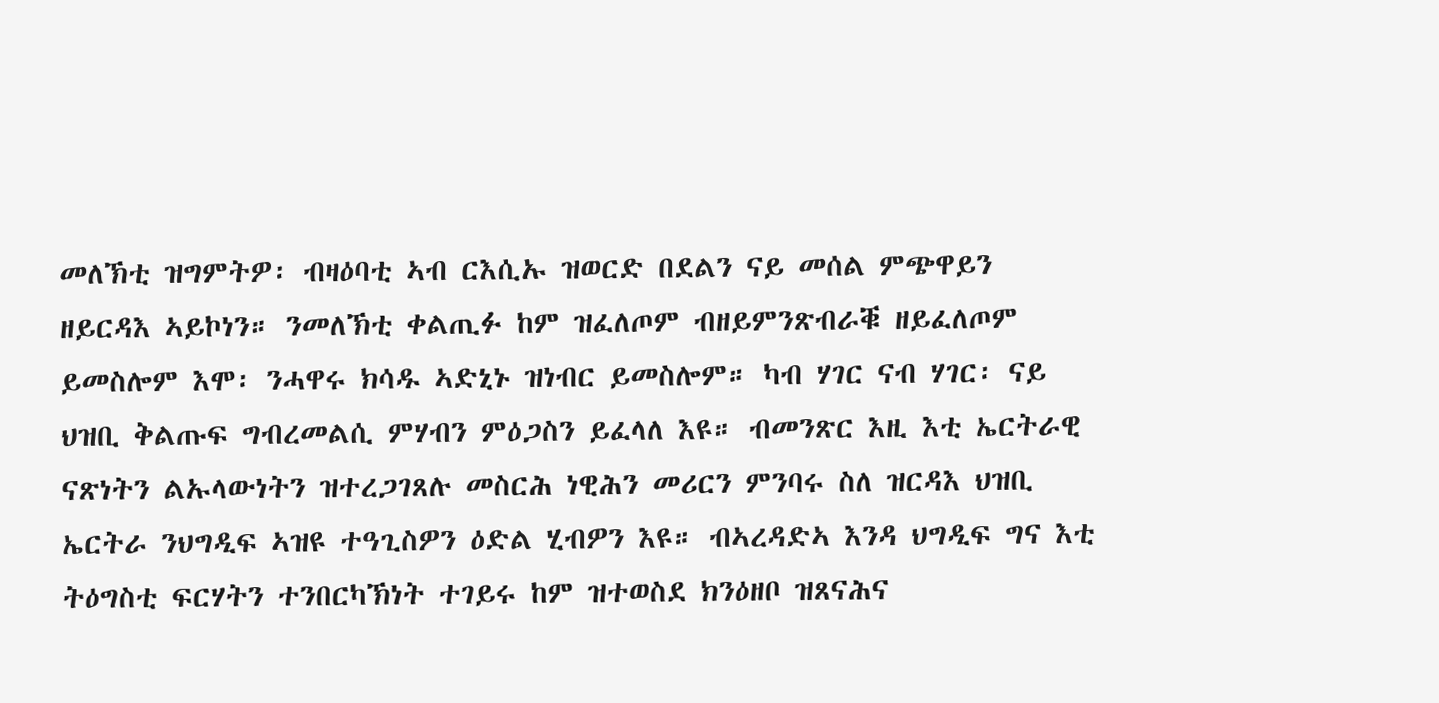መለኽቲ ዝግምትዎ፡ ብዛዕባቲ ኣብ ርእሲኡ ዝወርድ በደልን ናይ መሰል ምጭዋይን ዘይርዳእ ኣይኮነን። ንመለኽቲ ቀልጢፉ ከም ዝፈለጦም ብዘይምንጽብራቑ ዘይፈለጦም ይመስሎም እሞ፡ ንሓዋሩ ክሳዱ ኣድኒኑ ዝነብር ይመስሎም። ካብ ሃገር ናብ ሃገር፡ ናይ ህዝቢ ቅልጡፍ ግብረመልሲ ምሃብን ምዕጋስን ይፈላለ እዩ። ብመንጽር እዚ እቲ ኤርትራዊ ናጽነትን ልኡላውነትን ዝተረጋገጸሉ መስርሕ ነዊሕን መሪርን ምንባሩ ስለ ዝርዳእ ህዝቢ ኤርትራ ንህግዲፍ ኣዝዩ ተዓጊስዎን ዕድል ሂብዎን እዩ። ብኣረዳድኣ እንዳ ህግዲፍ ግና እቲ ትዕግስቲ ፍርሃትን ተንበርካኽነት ተገይሩ ከም ዝተወስደ ክንዕዘቦ ዝጸናሕና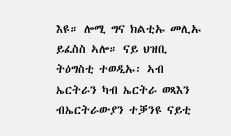እዩ። ሎሚ ግና ክልቲኡ መሊኡ ይፈስስ ኣሎ። ናይ ህዝቢ ትዕግስቲ ተወዲኡ፡ ኣብ ኤርትራን ካብ ኤርትራ ወጻእን ብኤርትራውያን ተቓንዩ ናይቲ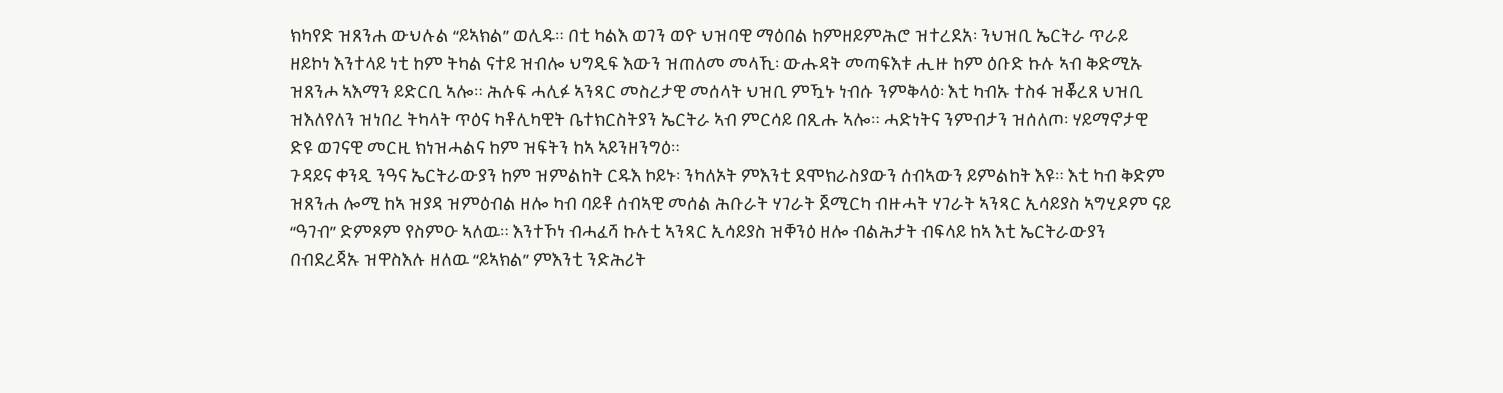ክካየድ ዝጸንሐ ውህሉል “ይኣክል” ወሊዱ። በቲ ካልእ ወገን ወዮ ህዝባዊ ማዕበል ከምዘይምሕሮ ዝተረደአ፡ ንህዝቢ ኤርትራ ጥራይ ዘይኮነ እንተላይ ነቲ ከም ትካል ናተይ ዝብሎ ህግዲፍ እውን ዝጠለመ መላኺ፡ ውሑዳት መጣፍእቱ ሒዙ ከም ዕቡድ ኩሉ ኣብ ቅድሚኡ ዝጸንሖ ኣእማን ይድርቢ ኣሎ። ሕሉፍ ሓሊፉ ኣንጻር መስረታዊ መሰላት ህዝቢ ምዃኑ ነብሱ ንምቅላዕ፡ እቲ ካብኡ ተስፋ ዝቖረጸ ህዝቢ ዝእለየለን ዝነበረ ትካላት ጥዕና ካቶሊካዊት ቤተክርስትያን ኤርትራ ኣብ ምርሳይ በጺሑ ኣሎ። ሓድነትና ንምብታን ዝሰለጦ፡ ሃይማኖታዊ ድዩ ወገናዊ መርዚ ክነዝሓልና ከም ዝፍትን ከኣ ኣይንዘንግዕ።
ጉዳይና ቀንዲ ንዓና ኤርትራውያን ከም ዝምልከት ርዱእ ኮይኑ፡ ንካለኦት ምእንቲ ደሞክራስያውን ሰብኣውን ይምልከት እዩ። እቲ ካብ ቅድም ዝጸንሐ ሎሚ ከኣ ዝያዳ ዝምዕብል ዘሎ ካብ ባይቶ ሰብኣዊ መሰል ሕቡራት ሃገራት ጀሚርካ ብዙሓት ሃገራት ኣንጻር ኢሳይያስ ኣግሂዶም ናይ “ዓገብ” ድምጾም የስምዑ ኣለዉ። እንተኾነ ብሓፈሻ ኩሉቲ ኣንጻር ኢሳይያስ ዝቐንዕ ዘሎ ብልሕታት ብፍላይ ከኣ እቲ ኤርትራውያን በብደረጃኡ ዝዋስእሉ ዘለዉ “ይኣክል” ምእንቲ ንድሕሪት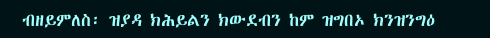ብዘይምለስ፡ ዝያዳ ክሕይልን ክውደብን ከም ዝግበኦ ክንዝንግዕ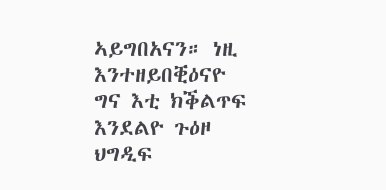ኣይግበአናን። ነዚ እንተዘይበቒዕናዮ ግና እቲ ክቕልጥፍ እንደልዮ ጉዕዞ ህግዲፍ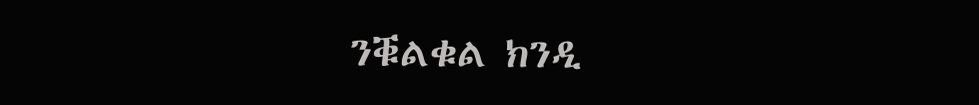ንቑልቁል ክንዲ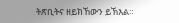ትጽቢትና ዘይክኸውን ይኽእል።